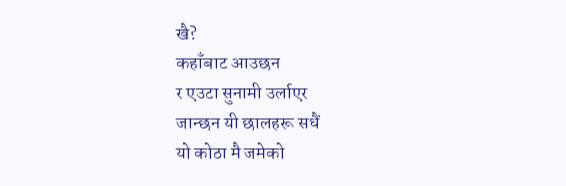खै?
कहाँबाट आउछन
र एउटा सुनामी उर्लाएर
जान्छन यी छालहरू सधैं
यो कोठा मै जमेको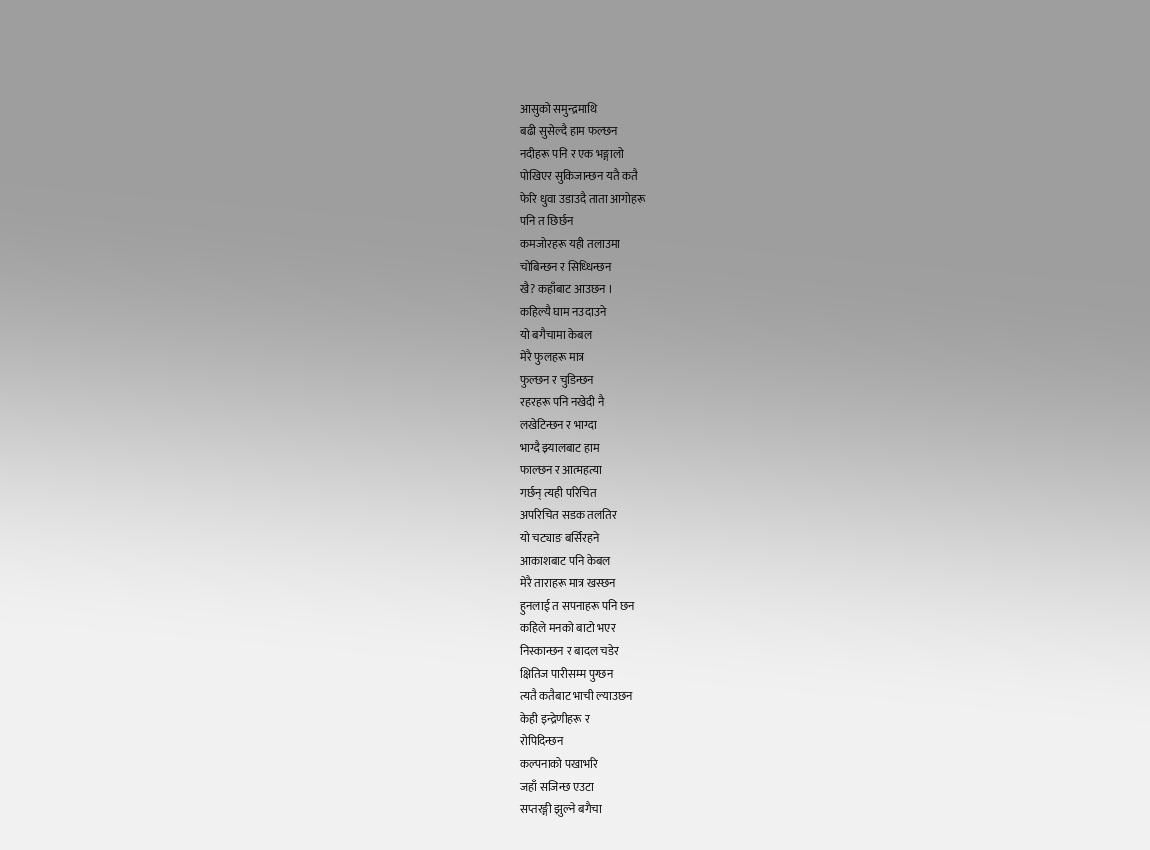आसुको समुन्द्रमाथि
बढी सुसेल्दै हाम फल्छन
नदीहरू पनि र एक भङ्गालो
पोखिएर सुकिजान्छन यतै कतै
फेरि धुवा उडाउदै ताता आगोहरू
पनि त छिर्छन
कमजोरहरू यही तलाउमा
चोबिन्छन र सिध्धिन्छन
खै? कहाँबाट आउछन ।
कहिल्यै घाम नउदाउने
यो बगैचामा केबल
मेरै फुलहरू मात्र
फुल्छन र चुडिन्छन
रहरहरू पनि नखेदी नै
लखेटिन्छन र भाग्दा
भाग्दै झ्यालबाट हाम
फाल्छन र आत्महत्या
गर्छन् त्यही परिचित
अपरिचित सडक तलतिर
यो चट्याङ बर्सिरहने
आकाशबाट पनि केबल
मेरै ताराहरू मात्र खस्छन
हुनलाई त सपनाहरू पनि छन
कहिले मनको बाटो भएर
निस्कान्छन र बादल चडेर
क्षितिज पारीसम्म पुग्छन
त्यतै कतैबाट भाची ल्याउछन
केही इन्द्रेणीहरू र
रोपिदिन्छन
कल्पनाको पखाभरि
जहाँ सजिन्छ एउटा
सप्तरङ्गी झुल्ने बगैचा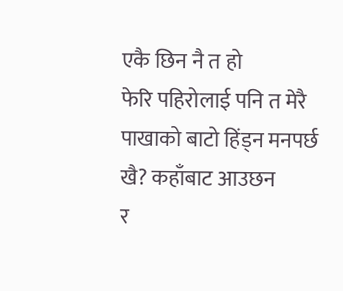एकै छिन नै त हो
फेरि पहिरोलाई पनि त मेरै
पाखाको बाटो हिंड्न मनपर्छ
खै? कहाँबाट आउछन
र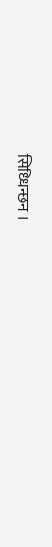सिध्धिन्छन ।